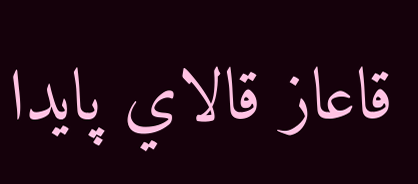قاعاز قالاي پايدا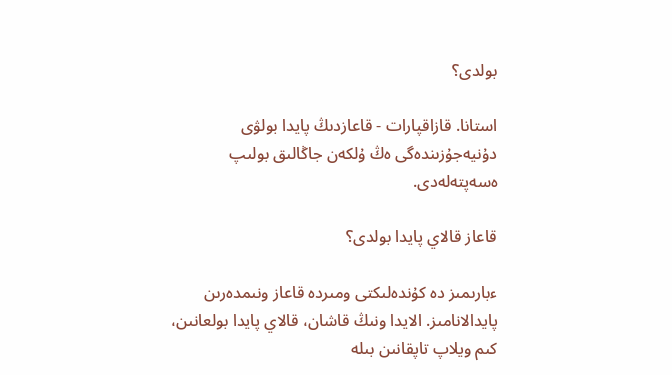بولدى؟

استانا. قازاقپارات - قاعازدىڭ پايدا بولۋى دۇنيەجۇزىندەگى ەڭ ۇلكەن جاڭالىق بولىپ ەسەپتەلەدى.

قاعاز قالاي پايدا بولدى؟

ءبارىمىز دە كۇندەلىكتى ومىردە قاعاز ونىمدەرىن پايدالانامىز. الايدا ونىڭ قاشان، قالاي پايدا بولعانىن، كىم ويلاپ تاپقانىن بىلە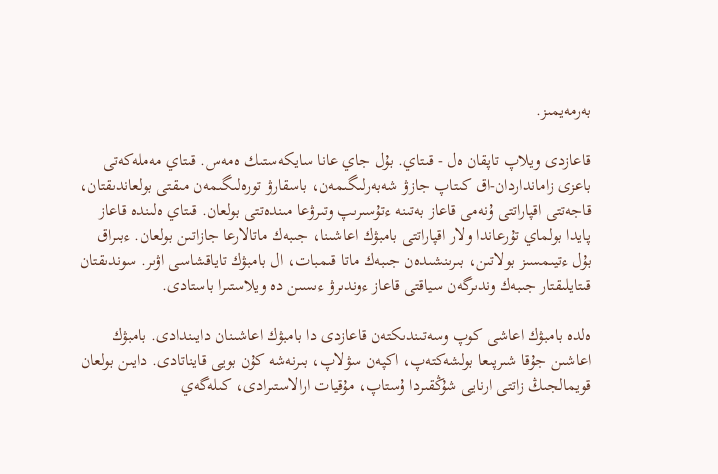بەرمەيمىز.

قاعازدى ويلاپ تاپقان ەل - قىتاي. بۇل جاي عانا سايكەستىك ەمەس. قىتاي مەملەكەتى باعزى زامانداردان-اق كىتاپ جازۋ شەبەرلىگىمەن، باسقارۋ تورەلىگىمەن مىقتى بولعاندىقتان، قاجەتتى اقپاراتتى ۇنەمى قاعاز بەتىنە ءتۇسىرىپ وتىرۋعا مىندەتتى بولعان. قىتاي ەلىندە قاعاز پايدا بولماي تۇرعاندا ولار اقپاراتتى بامبۋك اعاشىنا، جىبەك ماتالارعا جازاتىن بولعان. ءبىراق بۇل ءتيىمسىز بولاتىن، بىرىنشىدەن جىبەك ماتا قىمبات، ال بامبۋك تاياقشاسى اۋىر. سوندىقتان قىتايلىقتار جىبەك وندىرگەن سياقتى قاعاز ءوندىرۋ ءىسىن دە ويلاستىرا باستادى.

ەلدە بامبۋك اعاشى كوپ وسەتىندىكتەن قاعازدى دا بامبۋك اعاشىنان دايىندادى. بامبۋك اعاشىن جۇقا شىرپىعا بولشەكتەپ، اكپەن سۋلاپ، بىرنەشە كۇن بويى قايناتادى. دايىن بولعان قويمالجىڭ زاتتى ارنايى شۇڭقىردا ۇستاپ، مۇقيات ارالاستىرادى، كىلەگەي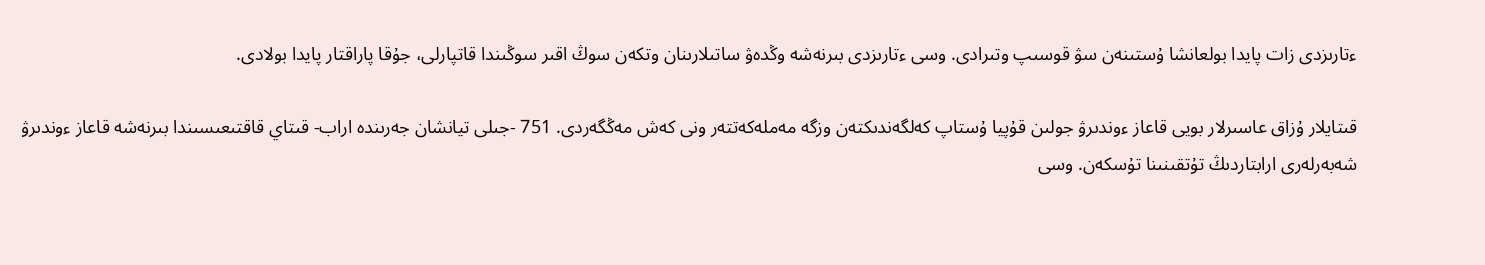ءتارىزدى زات پايدا بولعانشا ۇستىنەن سۋ قوسىپ وتىرادى. وسى ءتارىزدى بىرنەشە وڭدەۋ ساتىلارىنان وتكەن سوڭ اقىر سوڭىندا قاتپارلى، جۇقا پاراقتار پايدا بولادى.

قىتايلار ۇزاق عاسىرلار بويى قاعاز ءوندىرۋ جولىن قۇپيا ۇستاپ كەلگەندىكتەن وزگە مەملەكەتتەر ونى كەش مەڭگەردى. 751 -جىلى تيانشان جەرىندە اراب- قىتاي قاقتىعىسىندا بىرنەشە قاعاز ءوندىرۋ شەبەرلەرى ارابتاردىڭ تۇتقىنىنا تۇسكەن. وسى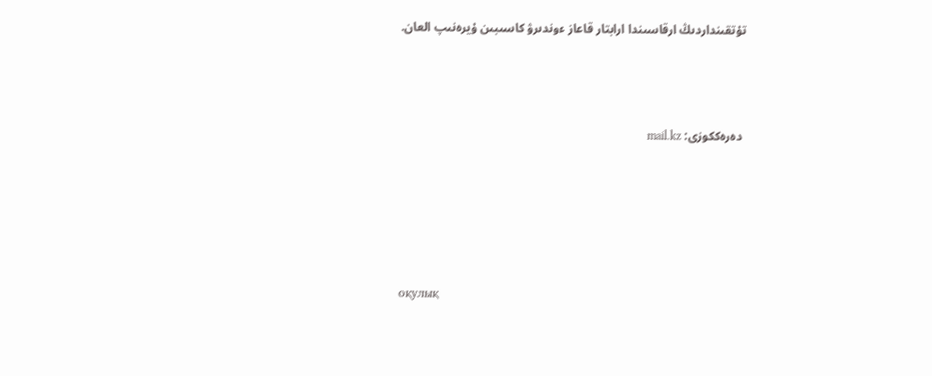تۇتقىنداردىڭ ارقاسىندا ارابتار قاعاز ءوندىرۋ كاسىبىن ۇيرەنىپ العان.



 دەرەككوزى: mail.kz





оқулық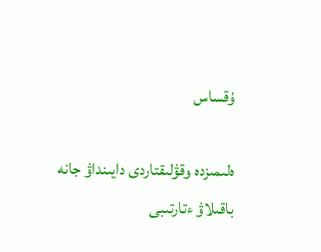ۇقساس

ەلىمىزدە وقۋلىقتاردى دايىنداۋ جانە باقىلاۋ ءتارتىبى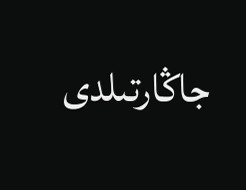جاڭارتىلدى